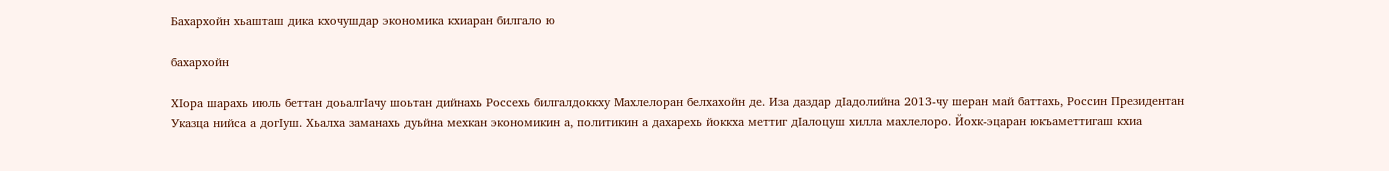Бахархойн хьашташ дика кхочушдар экономика кхиаран билгало ю

бахархойн

ХIора шарахь июль беттан доьалгIачу шоьтан дийнахь Россехь билгалдоккху Махлелоран белхахойн де. Иза даздар дIадолийна 2013-чу шеран май баттахь, Россин Президентан Указца нийса а догIуш. Хьалха заманахь дуьйна мехкан экономикин а, политикин а дахарехь йоккха меттиг дIалоцуш хилла махлелоро. Йохк-эцаран юкъаметтигаш кхиа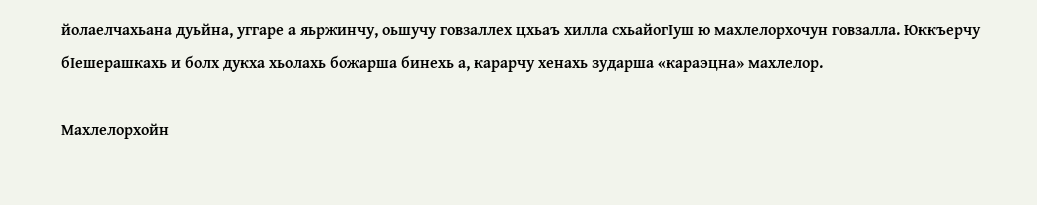йолаелчахьана дуьйна, уггаре а яьржинчу, оьшучу говзаллех цхьаъ хилла схьайогIуш ю махлелорхочун говзалла. Юккъерчу бIешерашкахь и болх дукха хьолахь божарша бинехь а, карарчу хенахь зударша «караэцна» махлелор.

Махлелорхойн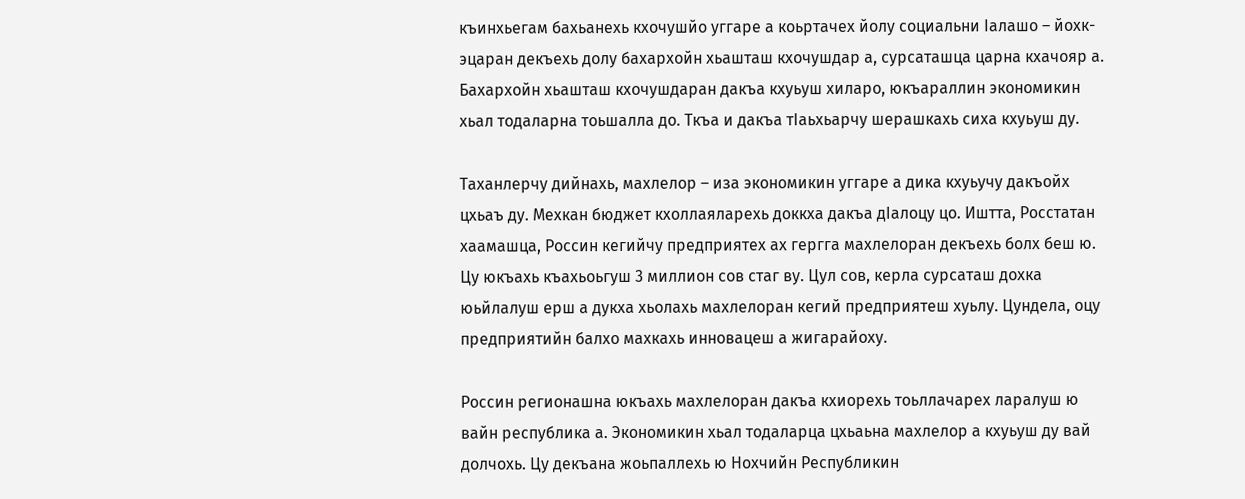къинхьегам бахьанехь кхочушйо уггаре а коьртачех йолу социальни Iалашо – йохк-эцаран декъехь долу бахархойн хьашташ кхочушдар а, сурсаташца царна кхачояр а. Бахархойн хьашташ кхочушдаран дакъа кхуьуш хиларо, юкъараллин экономикин хьал тодаларна тоьшалла до. Ткъа и дакъа тIаьхьарчу шерашкахь сиха кхуьуш ду.

Таханлерчу дийнахь, махлелор – иза экономикин уггаре а дика кхуьучу дакъойх цхьаъ ду. Мехкан бюджет кхоллаяларехь доккха дакъа дIалоцу цо. Иштта, Росстатан хаамашца, Россин кегийчу предприятех ах гергга махлелоран декъехь болх беш ю. Цу юкъахь къахьоьгуш 3 миллион сов стаг ву. Цул сов, керла сурсаташ дохка юьйлалуш ерш а дукха хьолахь махлелоран кегий предприятеш хуьлу. Цундела, оцу предприятийн балхо махкахь инновацеш а жигарайоху.

Россин регионашна юкъахь махлелоран дакъа кхиорехь тоьллачарех ларалуш ю вайн республика а. Экономикин хьал тодаларца цхьаьна махлелор а кхуьуш ду вай долчохь. Цу декъана жоьпаллехь ю Нохчийн Республикин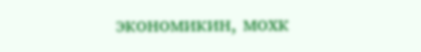экономикин, мохк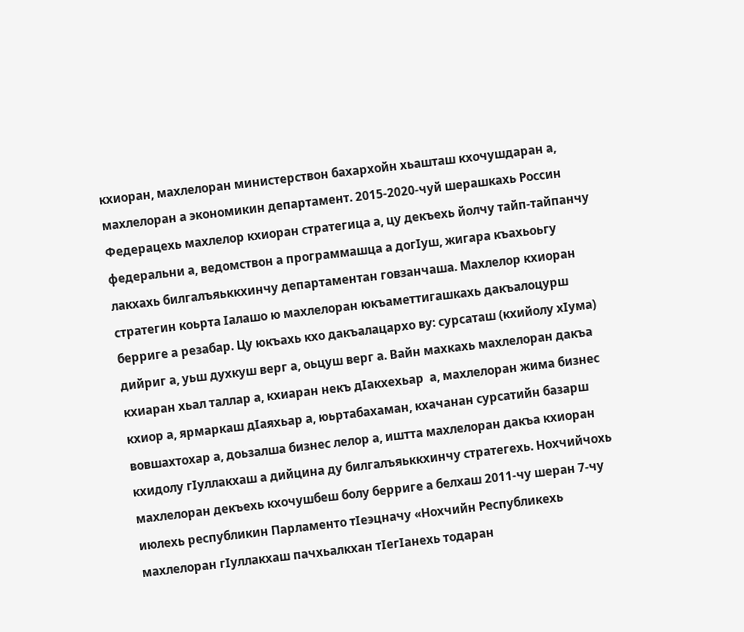кхиоран, махлелоран министерствон бахархойн хьашташ кхочушдаран а, махлелоран а экономикин департамент. 2015-2020-чуй шерашкахь Россин Федерацехь махлелор кхиоран стратегица а, цу декъехь йолчу тайп-тайпанчу федеральни а, ведомствон а программашца а догIуш, жигара къахьоьгу лакхахь билгалъяьккхинчу департаментан говзанчаша. Махлелор кхиоран стратегин коьрта Iалашо ю махлелоран юкъаметтигашкахь дакъалоцурш берриге а резабар. Цу юкъахь кхо дакъалацархо ву: сурсаташ (кхийолу хIума) дийриг а, уьш духкуш верг а, оьцуш верг а. Вайн махкахь махлелоран дакъа кхиаран хьал таллар а, кхиаран некъ дIакхехьар  а, махлелоран жима бизнес кхиор а, ярмаркаш дIаяхьар а, юьртабахаман, кхачанан сурсатийн базарш вовшахтохар а, доьзалша бизнес лелор а, иштта махлелоран дакъа кхиоран кхидолу гIуллакхаш а дийцина ду билгалъяьккхинчу стратегехь. Нохчийчохь махлелоран декъехь кхочушбеш болу берриге а белхаш 2011-чу шеран 7-чу июлехь республикин Парламенто тIеэцначу «Нохчийн Республикехь махлелоран гIуллакхаш пачхьалкхан тIегIанехь тодаран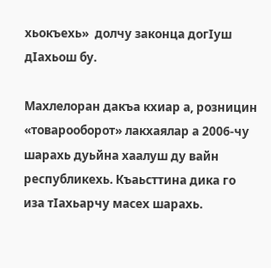хьокъехь»  долчу законца догIуш дIахьош бу.

Махлелоран дакъа кхиар а, розницин «товарооборот» лакхаялар а 2006-чу шарахь дуьйна хаалуш ду вайн республикехь. Къаьсттина дика го иза тIахьарчу масех шарахь.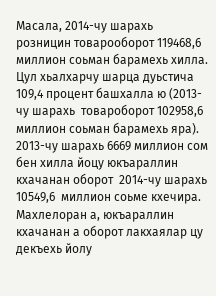Масала, 2014-чу шарахь розницин товарооборот 119468,6  миллион соьман барамехь хилла. Цул хьалхарчу шарца дуьстича 109,4 процент башхалла ю (2013-чу шарахь  товароборот 102958,6 миллион соьман барамехь яра). 2013-чу шарахь 6669 миллион сом бен хилла йоцу юкъараллин кхачанан оборот  2014-чу шарахь 10549,6  миллион соьме кхечира. Махлелоран а, юкъараллин кхачанан а оборот лакхаялар цу декъехь йолу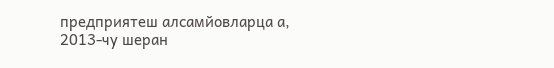предприятеш алсамйовларца а, 2013-чу шеран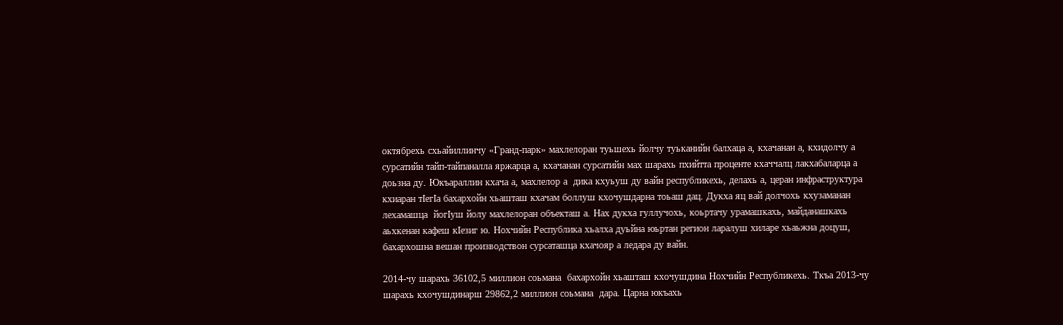октябрехь схьайиллинчу «Гранд-парк» махлелоран туьшехь йолчу туьканийн балхаца а, кхачанан а, кхидолчу а сурсатийн тайп-тайпаналла яржарца а, кхачанан сурсатийн мах шарахь пхийтта проценте кхаччалц лакхабаларца а доьзна ду. Юкъараллин кхача а, махлелор а  дика кхуьуш ду вайн республикехь, делахь а, церан инфраструктура кхиаран тIегIа бахархойн хьашташ кхачам боллуш кхочушдарна тоьаш дац. Дукха яц вай долчохь кхузаманан лехамашца  йогIуш йолу махлелоран объекташ а. Нах дукха гуллучохь, коьртачу урамашкахь, майданашкахь аьхкенан кафеш кIезиг ю. Нохчийн Республика хьалха дуьйна юьртан регион ларалуш хиларе хьаьжна доцуш, бахархошна вешан производствон сурсаташца кхачояр а ледара ду вайн.

2014-чу шарахь 36102,5 миллион соьмана  бахархойн хьашташ кхочушдина Нохчийн Республикехь. Ткъа 2013-чу шарахь кхочушдинарш 29862,2 миллион соьмана  дара. Царна юкъахь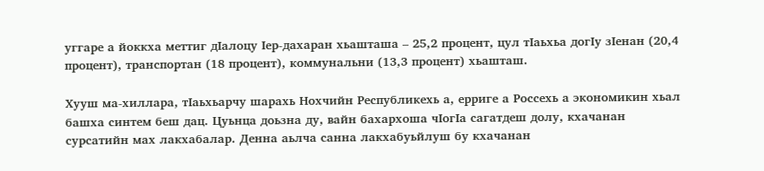уггаре а йоккха меттиг дIалоцу Iер-дахаран хьашташа – 25,2 процент, цул тIаьхьа догIу зIенан (20,4 процент), транспортан (18 процент), коммунальни (13,3 процент) хьашташ.

Хууш ма-хиллара, тIаьхьарчу шарахь Нохчийн Республикехь а, ерриге а Россехь а экономикин хьал башха синтем беш дац. Цуьнца доьзна ду, вайн бахархоша чIогIа сагатдеш долу, кхачанан сурсатийн мах лакхабалар. Денна аьлча санна лакхабуьйлуш бу кхачанан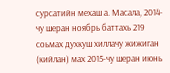сурсатийн мехаш а. Масала, 2014-чу шеран ноябрь баттахь 219 соьмах духкуш хиллачу жижиган (кийлан) мах 2015-чу шеран июнь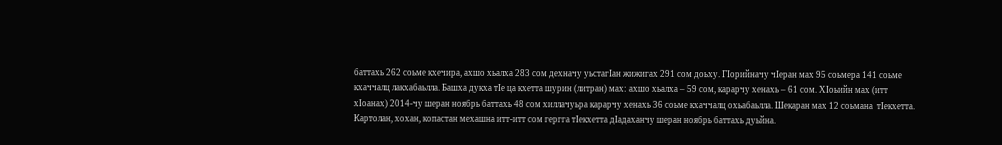баттахь 262 соьме кхечира, ахшо хьалха 283 сом дехначу уьстагIан жижигах 291 сом доьху. ГIорийначу чIеран мах 95 соьмера 141 соьме кхаччалц лакхабаьлла. Башха дукха тIе ца кхетта шурин (литран) мах: ахшо хьалха – 59 сом, карарчу хенахь – 61 сом. ХIоьийн мах (итт хIоанах) 2014-чу шеран ноябрь баттахь 48 сом хиллачуьра карарчу хенахь 36 соьме кхаччалц охьабаьлла. Шекаран мах 12 соьмана  тIекхетта. Картолан, хохан, копастан мехашна итт-итт сом гергга тIекхетта дIадаханчу шеран ноябрь баттахь дуьйна.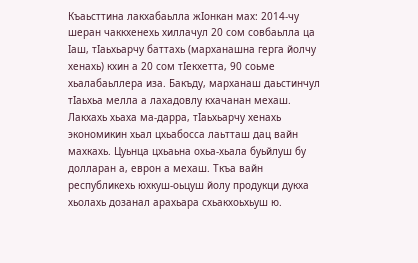Къаьсттина лакхабаьлла жIонкан мах: 2014-чу шеран чаккхенехь хиллачул 20 сом совбаьлла ца Iаш, тIаьхьарчу баттахь (марханашна герга йолчу хенахь) кхин а 20 сом тIекхетта, 90 соьме хьалабаьллера иза. Бакъду, марханаш даьстинчул тIаьхьа мелла а лахадовлу кхачанан мехаш. Лакхахь хьаха ма-дарра, тIаьхьарчу хенахь экономикин хьал цхьабосса лаьтташ дац вайн махкахь. Цуьнца цхьаьна охьа-хьала буьйлуш бу долларан а, еврон а мехаш. Ткъа вайн республикехь юхкуш-оьцуш йолу продукци дукха хьолахь дозанал арахьара схьакхоьхьуш ю.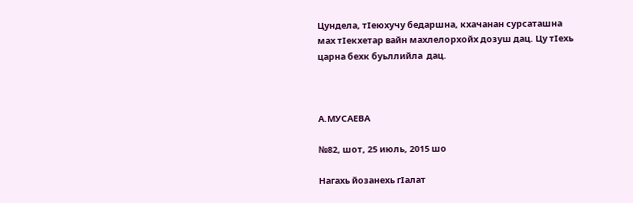Цундела, тIеюхучу бедаршна, кхачанан сурсаташна мах тIекхетар вайн махлелорхойх дозуш дац. Цу тIехь царна бехк буьллийла  дац.



А.МУСАЕВА

№82, шот, 25 июль, 2015 шо

Нагахь йозанехь гIалат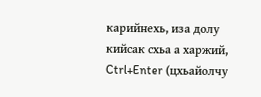карийнехь, иза долу кийсак схьа а харжий, Ctrl+Enter (цхьайолчу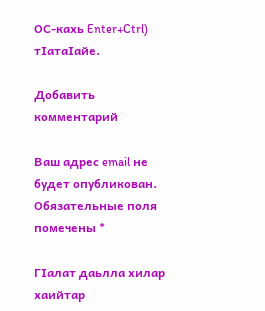ОС-кахь Enter+Ctrl) тIатаIайе.

Добавить комментарий

Ваш адрес email не будет опубликован. Обязательные поля помечены *

ГIалат даьлла хилар хаийтар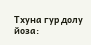Тхуна гур долу йоза: